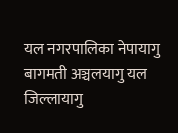यल नगरपालिका नेपायागु बागमती अञ्चलयागु यल जिल्लायागु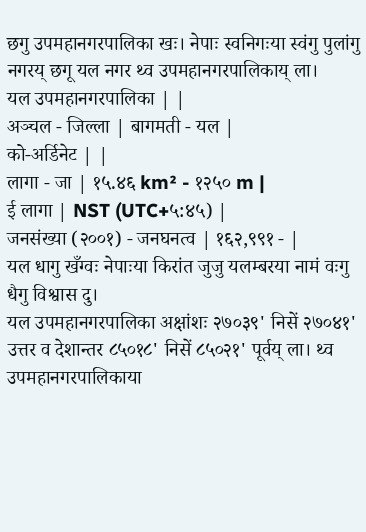छगु उपमहानगरपालिका खः। नेपाः स्वनिगःया स्वंगु पुलांगु नगरय् छगू यल नगर थ्व उपमहानगरपालिकाय् ला।
यल उपमहानगरपालिका | |
अञ्चल - जिल्ला | बागमती - यल |
को-अर्डिनेट | |
लागा - जा | १५.४६ km² - १२५० m |
ई लागा | NST (UTC+५:४५) |
जनसंख्या (२००१) - जनघनत्व | १६२,९९१ - |
यल धागु खँग्वः नेपाःया किरांत जुजु यलम्बरया नामं वःगु धैगु विश्वास दु।
यल उपमहानगरपालिका अक्षांशः २७०३९' निसें २७०४१' उत्तर व देशान्तर ८५०१८' निसें ८५०२१' पूर्वय् ला। थ्व उपमहानगरपालिकाया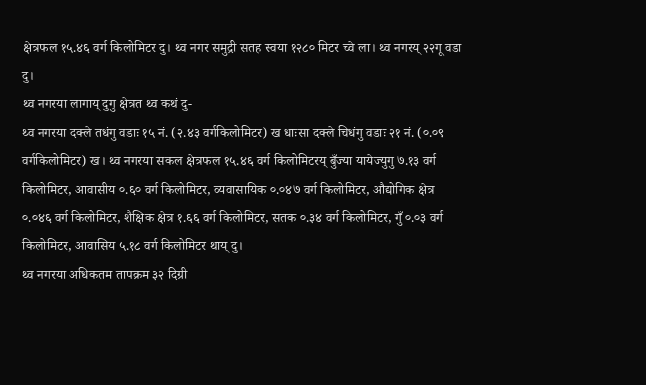क्षेत्रफल १५.४६ वर्ग किलोमिटर दु। थ्व नगर समुद्री सतह स्वया १२८० मिटर च्वे ला। थ्व नगरय् २२गू वडा दु।
थ्व नगरया लागाय् दुगु क्षेत्रत थ्व कथं दु-
थ्व नगरया दक्ले तधंगु वडाः १५ नं. (२.४३ वर्गकिलोमिटर) ख धाःसा दक्ले चिधंगु वडाः २१ नं. (०.०९ वर्गकिलोमिटर) ख। थ्व नगरया सकल क्षेत्रफल १५.४६ वर्ग किलोमिटरय् बुँज्या यायेज्युगु ७.१३ वर्ग किलोमिटर, आवासीय ०.६० वर्ग किलोमिटर, व्यवासायिक ०.०४७ वर्ग किलोमिटर, औद्योगिक क्षेत्र ०.०४६ वर्ग किलोमिटर, शैक्षिक क्षेत्र १.६६ वर्ग किलोमिटर, सतक ०.३४ वर्ग किलोमिटर, गुँ ०.०३ वर्ग किलोमिटर, आवासिय ५.१८ वर्ग किलोमिटर थाय् दु।
थ्व नगरया अधिकतम तापक्रम ३२ दिग्री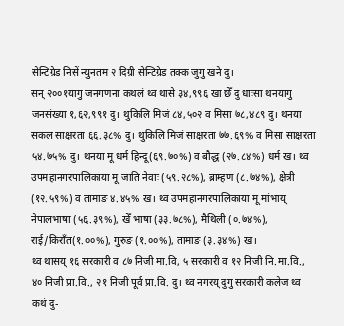सेन्टिग्रेड निसें न्युनतम २ दिग्री सेन्टिग्रेड तक्क जुगु खने दु।
सन् २००१यागु जनगणना कथलं थ्व थासे ३४,९९६ खा छेँ दु धाःसा थनयागु जनसंख्या १,६२,९९१ दु। थुकिलि मिजं ८४,५०२ व मिसा ७८,४८९ दु। थनया सकल साक्षरता ६६.३८% दु। थुकिलि मिजं साक्षरता ७७.६९% व मिसा साक्षरता ५४.७५% दु। थनया मू धर्म हिन्दू(६९.७०%) व बौद्ध (२७.८४%) धर्म ख। थ्व उपमहानगरपालिकाया मू जाति नेवाः (५९.२८%), ब्राम्हण (८.७४%), क्षेत्री (१२.५९%) व तामाङ ४.४५% ख। थ्व उपमहानगरपालिकाया मू मांभाय् नेपालभाषा (५६.३९%), खेँ भाषा (३३.७८%), मैथिली (०.७४%), राई/किराँत(१.००%), गुरुङ (१.००%), तामाङ (३.३४%) ख।
थ्व थासय् १६ सरकारी व ८७ निजी मा.वि, ५ सरकारी व १२ निजी नि.मा.वि., ४० निजी प्रा.वि., २१ निजी पूर्व प्रा.वि. दु। थ्व नगरय् दुगु सरकारी कलेज थ्व कथं दु-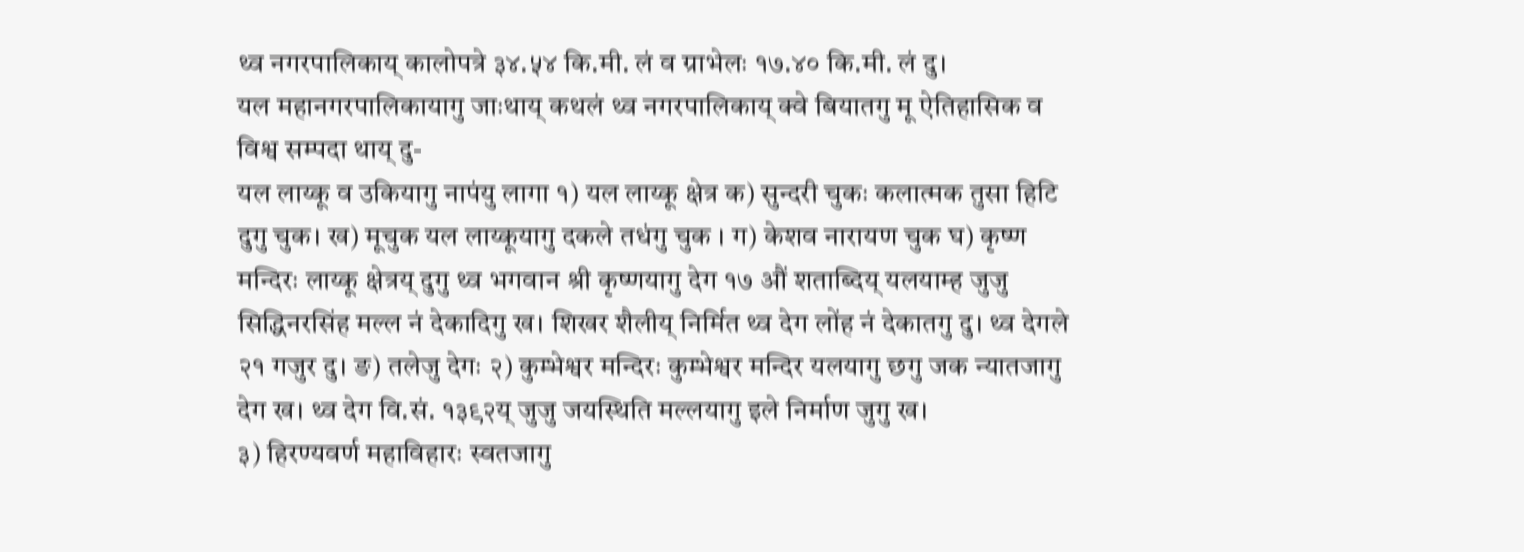थ्व नगरपालिकाय् कालोपत्रे ३४.५४ कि.मी. लं व ग्राभेलः १७.४० कि.मी. लं दु।
यल महानगरपालिकायागु जाःथाय् कथलं थ्व नगरपालिकाय् क्वे बियातगु मू ऐतिहासिक व विश्व सम्पदा थाय् दु-
यल लाय्कू व उकियागु नापंयु लागा १) यल लाय्कू क्षेत्र क) सुन्दरी चुकः कलात्मक तुसा हिटि दुगु चुक। ख) मूचुक यल लाय्कूयागु दकले तधंगु चुक । ग) केशव नारायण चुक घ) कृष्ण मन्दिरः लाय्कू क्षेत्रय् दुगु थ्व भगवान श्री कृष्णयागु देग १७ औं शताब्दिय् यलयाम्ह जुजु सिद्धिनरसिंह मल्ल नं देकादिगु ख। शिखर शैलीय् निर्मित थ्व देग लोंह नं देकातगु दु। थ्व देगले २१ गजुर दु। ङ) तलेजु देगः २) कुम्भेश्वर मन्दिरः कुम्भेश्वर मन्दिर यलयागु छगु जक न्यातजागु देग ख। थ्व देग वि.सं. १३९२य् जुजु जयस्थिति मल्लयागु इले निर्माण जुगु ख।
३) हिरण्यवर्ण महाविहारः स्वतजागु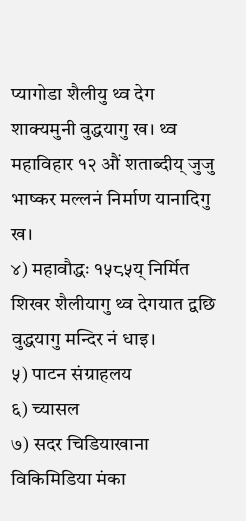प्यागोडा शैलीयु थ्व देग शाक्यमुनी वुद्धयागु ख। थ्व महाविहार १२ औं शताब्दीय् जुजु भाष्कर मल्लनं निर्माण यानादिगु ख।
४) महावौद्धः १५८५य् निर्मित शिखर शैलीयागु थ्व देगयात द्वछि वुद्धयागु मन्दिर नं धाइ।
५) पाटन संग्राहलय
६) च्यासल
७) सदर चिडियाखाना
विकिमिडिया मंका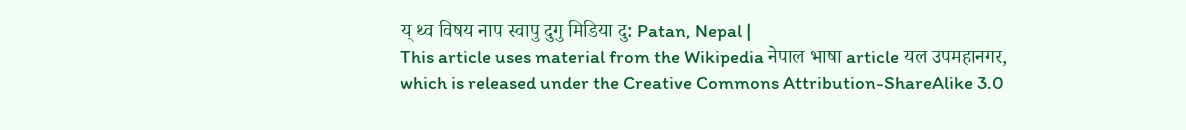य् थ्व विषय नाप स्वापु दुगु मिडिया दु: Patan, Nepal |
This article uses material from the Wikipedia नेपाल भाषा article यल उपमहानगर, which is released under the Creative Commons Attribution-ShareAlike 3.0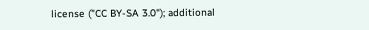license ("CC BY-SA 3.0"); additional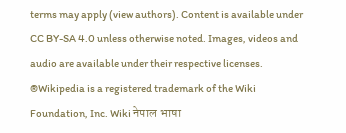terms may apply (view authors). Content is available under CC BY-SA 4.0 unless otherwise noted. Images, videos and audio are available under their respective licenses.
®Wikipedia is a registered trademark of the Wiki Foundation, Inc. Wiki नेपाल भाषा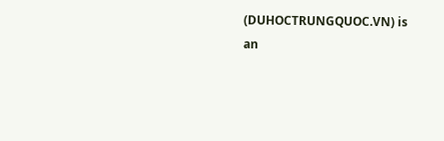(DUHOCTRUNGQUOC.VN) is an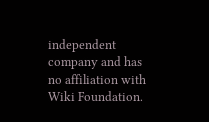independent company and has no affiliation with Wiki Foundation.